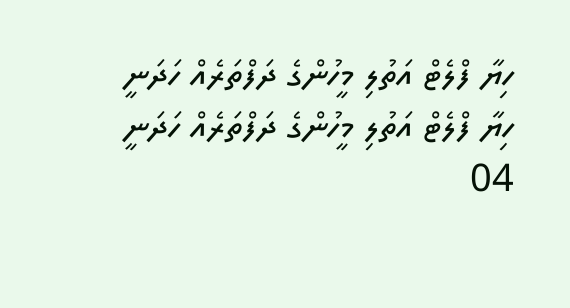ހިޔާ ފްލެޓް އަތުލި މީހުންގެ ދަފްތަރެއް ހަދަނީ
ހިޔާ ފްލެޓް އަތުލި މީހުންގެ ދަފްތަރެއް ހަދަނީ
04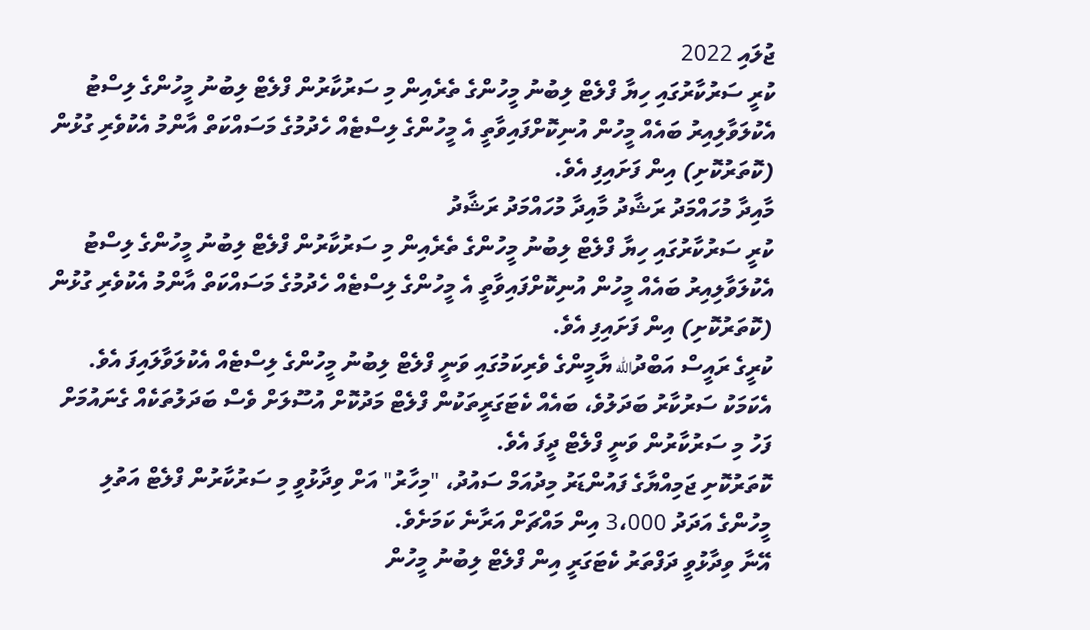ޖުލައި 2022
ކުރީ ސަރުކާރުގައި ހިޔާ ފްލެޓް ލިބުނު މީހުންގެ ތެރެއިން މި ސަރުކާރުން ފްލެޓް ލިބުނު މީހުންގެ ލިސްޓު އެކުލަވާލިއިރު ބައެއް މީހުން އުނިކޮށްފައިވާތީ އެ މީހުންގެ ލިސްޓެއް ހެދުމުގެ މަސައްކަތް އާންމު އެކުވެރި ގުޅުން (ކޮތަރުކޮށި) އިން ފަށައިފި އެވެ.
މާއިދާ މުހައްމަދު ރަޝާދު މާއިދާ މުހައްމަދު ރަޝާދު
ކުރީ ސަރުކާރުގައި ހިޔާ ފްލެޓް ލިބުނު މީހުންގެ ތެރެއިން މި ސަރުކާރުން ފްލެޓް ލިބުނު މީހުންގެ ލިސްޓު އެކުލަވާލިއިރު ބައެއް މީހުން އުނިކޮށްފައިވާތީ އެ މީހުންގެ ލިސްޓެއް ހެދުމުގެ މަސައްކަތް އާންމު އެކުވެރި ގުޅުން (ކޮތަރުކޮށި) އިން ފަށައިފި އެވެ.
ކުރީގެ ރައީސް އަބްދުالله ޔާމީންގެ ވެރިކަމުގައި ވަނީ ފްލެޓް ލިބުނު މީހުންގެ ލިސްޓެއް އެކުލަވާލައިފަ އެވެ. އެކަމަކު ސަރުކާރު ބަދަލުވެ، ބައެއް ކެޓަގަރީތަކުން ފްލެޓް މަދުކޮށް އުސޫލަށް ވެސް ބަދަލުތަކެއް ގެނައުމަށް ފަހު މި ސަރުކާރުން ވަނީ ފްލެޓް ދީފަ އެވެ.
ކޮތަރުކޮށި ޖަމިއްޔާގެ ފައުންޑަރު މިދުއަމް ސައުދު، "މިހާރު" އަށް ވިދާޅުވީ މި ސަރުކާރުން ފްލެޓް އަތުލި މީހުންގެ އަދަދު 3،000 އިން މައްޗަށް އަރާނެ ކަމަށެވެ.
އޭނާ ވިދާޅުވީ ދަފްތަރު ކެޓަގަރީ އިން ފްލެޓް ލިބުނު މީހުން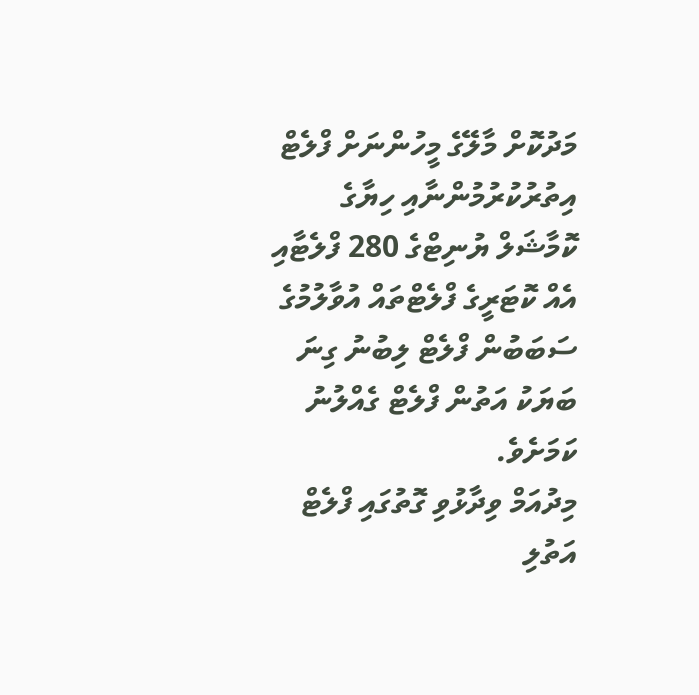މަދުކޮށް މާލޭގެ މީހުންނަށް ފްލެޓް އިތުރުކުރުމުންނާއި ހިޔާގެ ކޮމާޝަލް ޔުނިޓްގެ 280 ފްލެޓާއި އެއް ކޮޓަރީގެ ފްލެޓްތައް އުވާލުމުގެ ސަބަބުން ފްލެޓް ލިބުނު ގިނަ ބަޔަކު އަތުން ފްލެޓް ގެއްލުނު ކަމަށެވެ.
މިދުއަމް ވިދާޅުވި ގޮތުގައި ފްލެޓް އަތުލި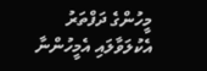މީހުންގެ ދަފްތަރު އެކުލަވާލައި އެމީހުންނާ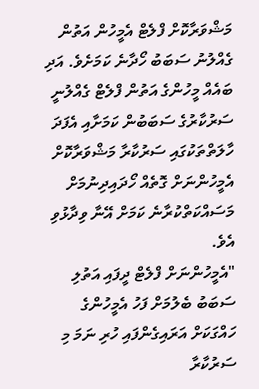މަޝްވަރާކޮށް ފްލެޓް އެމީހުން އަތުން ގެއްލުނު ސަބަބު ހޯދާނެ ކަމަށެވެ. އަދި ބައެއް މީހުންގެ އަތުން ފްލެޓް ގެއްލުނީ ސަރުކާރުގެ ސަބަބުން ކަމަށާއި އެފަދަ ހާލަތްތަކުގައި ސަރުކާރާ މަޝްވަރާކޮށް އެމީހުންނަށް ގޮތެއް ހޯދައިދިނުމަށް މަސައްކަތްކުރާނެ ކަމަށް އޭނާ ވިދާޅުވި އެވެ.
"އެމީހުންނަށް ފްލެޓް ދީފައި އަތުލި ސަބަބު ބެލުމަށް ފަހު އެމީހުންގެ ހައްގަކަށް އަރައިގެންފައި ހުރި ނަމަ މި ސަރުކާރާ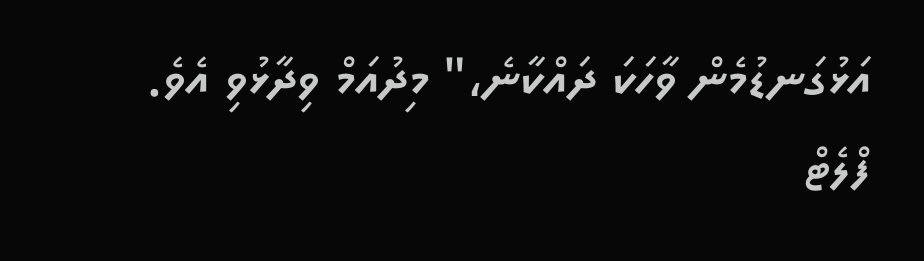އަޅުގަނޑުމެން ވާހަކަ ދައްކާނެ،" މިދުއަމް ވިދާޅުވި އެވެ.
ފްލެޓް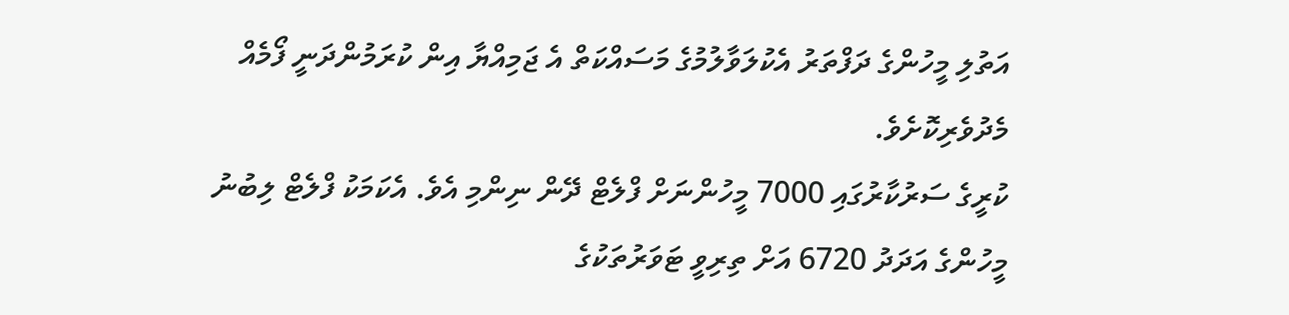އަތުލި މީހުންގެ ދަފްތަރު އެކުލަވާލުމުގެ މަސައްކަތް އެ ޖަމިއްޔާ އިން ކުރަމުންދަނީ ފޯމެއް މެދުވެރިކޮށެވެ.
ކުރީގެ ސަރުކާރުގައި 7000 މީހުންނަށް ފްލެޓް ދޭން ނިންމި އެވެ. އެކަމަކު ފްލެޓް ލިބުނު މީހުންގެ އަދަދު 6720 އަށް ތިރިވީ ޓަވަރުތަކުގެ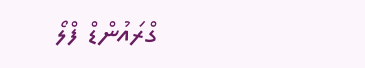ގްރައުންޑް ފްލޯ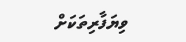ވިޔަފާރިތަކަށް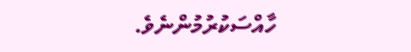ހާއްސަކުރުމުންނެވެ.